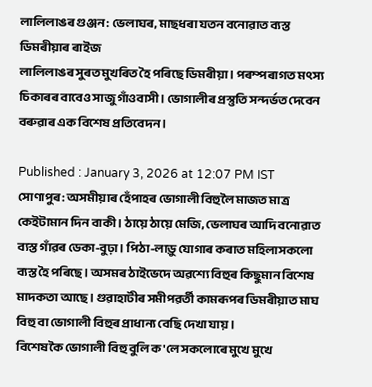লালিলাঙৰ গুঞ্জন : ভেলাঘৰ, মাছধৰা যতন বনোৱাত ব্যস্ত ডিমৰীয়াৰ ৰাইজ
লালিলাঙৰ সুৰত মুখৰিত হৈ পৰিছে ডিমৰীয়া । পৰম্পৰাগত মৎস্য চিকাৰৰ বাবেও সাজু গাঁওবাসী । ভোগালীৰ প্ৰস্তুতি সন্দৰ্ভত দেবেন বৰুৱাৰ এক বিশেষ প্ৰতিবেদন ।

Published : January 3, 2026 at 12:07 PM IST
সোণাপুৰ : অসমীয়াৰ হেঁপাহৰ ভোগালী বিহুলৈ মাজত মাত্ৰ কেইটামান দিন বাকী । ঠায়ে ঠায়ে মেজি, ভেলাঘৰ আদি বনোৱাত ব্যস্ত গাঁৱৰ ডেকা-বুঢ়া । পিঠা-লাড়ু যোগাৰ কৰাত মহিলাসকলো ব্যস্ত হৈ পৰিছে । অসমৰ ঠাইভেদে অৱশ্যে বিহুৰ কিছুমান বিশেষ মাদকতা আছে । গুৱাহাটীৰ সমীপৱৰ্তী কামৰূপৰ ডিমৰীয়াত মাঘ বিহু বা ভোগালী বিহুৰ প্ৰাধান্য বেছি দেখা যায় ।
বিশেষকৈ ভোগালী বিহু বুলি ক'লে সকলোৰে মুখে মুখে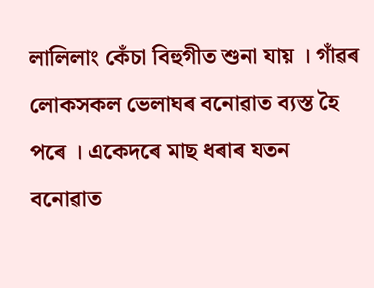লালিলাং কেঁচা বিহুগীত শুনা যায় । গাঁৱৰ লোকসকল ভেলাঘৰ বনোৱাত ব্যস্ত হৈ পৰে । একেদৰে মাছ ধৰাৰ যতন বনোৱাত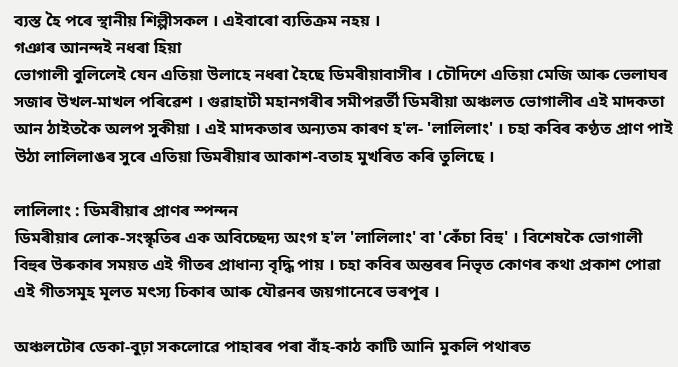ব্যস্ত হৈ পৰে স্থানীয় শিল্পীসকল । এইবাৰো ব্যতিক্ৰম নহয় ।
গঞাৰ আনন্দই নধৰা হিয়া
ভোগালী বুলিলেই যেন এতিয়া উলাহে নধৰা হৈছে ডিমৰীয়াবাসীৰ । চৌদিশে এতিয়া মেজি আৰু ভেলাঘৰ সজাৰ উখল-মাখল পৰিৱেশ । গুৱাহাটী মহানগৰীৰ সমীপৱৰ্তী ডিমৰীয়া অঞ্চলত ভোগালীৰ এই মাদকতা আন ঠাইতকৈ অলপ সুকীয়া । এই মাদকতাৰ অন্যতম কাৰণ হ'ল- 'লালিলাং' । চহা কবিৰ কণ্ঠত প্ৰাণ পাই উঠা লালিলাঙৰ সুৰে এতিয়া ডিমৰীয়াৰ আকাশ-বতাহ মুখৰিত কৰি তুলিছে ।

লালিলাং : ডিমৰীয়াৰ প্ৰাণৰ স্পন্দন
ডিমৰীয়াৰ লোক-সংস্কৃতিৰ এক অবিচ্ছেদ্য অংগ হ'ল 'লালিলাং' বা 'কেঁচা বিহু' । বিশেষকৈ ভোগালী বিহুৰ উৰুকাৰ সময়ত এই গীতৰ প্ৰাধান্য বৃদ্ধি পায় । চহা কবিৰ অন্তৰৰ নিভৃত কোণৰ কথা প্ৰকাশ পোৱা এই গীতসমূহ মূলত মৎস্য চিকাৰ আৰু যৌৱনৰ জয়গানেৰে ভৰপূৰ ।

অঞ্চলটোৰ ডেকা-বুঢ়া সকলোৱে পাহাৰৰ পৰা বাঁহ-কাঠ কাটি আনি মুকলি পথাৰত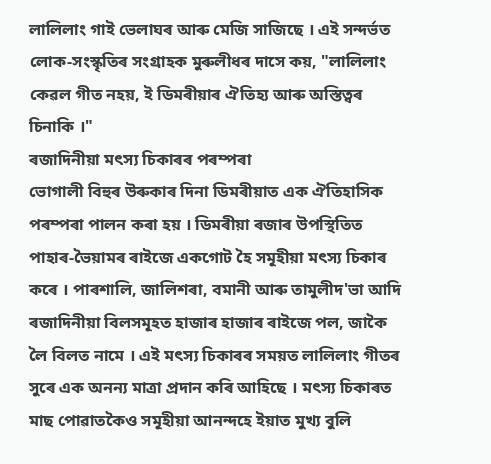লালিলাং গাই ভেলাঘৰ আৰু মেজি সাজিছে । এই সন্দৰ্ভত লোক-সংস্কৃতিৰ সংগ্ৰাহক মুৰুলীধৰ দাসে কয়, "লালিলাং কেৱল গীত নহয়, ই ডিমৰীয়াৰ ঐতিহ্য আৰু অস্তিত্বৰ চিনাকি ।"
ৰজাদিনীয়া মৎস্য চিকাৰৰ পৰম্পৰা
ভোগালী বিহুৰ উৰুকাৰ দিনা ডিমৰীয়াত এক ঐতিহাসিক পৰম্পৰা পালন কৰা হয় । ডিমৰীয়া ৰজাৰ উপস্থিতিত পাহাৰ-ভৈয়ামৰ ৰাইজে একগোট হৈ সমূহীয়া মৎস্য চিকাৰ কৰে । পাৰশালি, জালিশৰা, বমানী আৰু তামুলীদ'ভা আদি ৰজাদিনীয়া বিলসমূহত হাজাৰ হাজাৰ ৰাইজে পল, জাকৈ লৈ বিলত নামে । এই মৎস্য চিকাৰৰ সময়ত লালিলাং গীতৰ সুৰে এক অনন্য মাত্ৰা প্ৰদান কৰি আহিছে । মৎস্য চিকাৰত মাছ পোৱাতকৈও সমূহীয়া আনন্দহে ইয়াত মুখ্য বুলি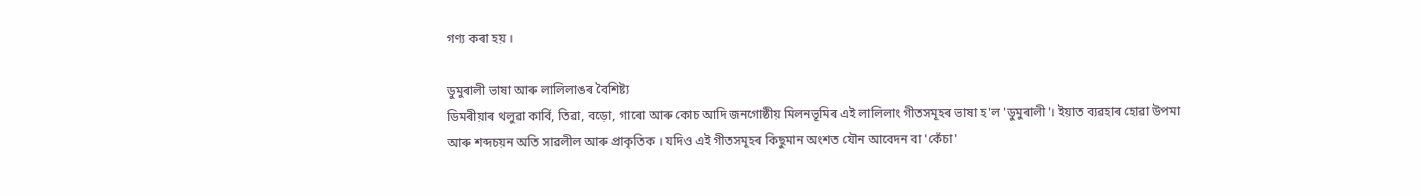গণ্য কৰা হয় ।

ডুমুৰালী ভাষা আৰু লালিলাঙৰ বৈশিষ্ট্য
ডিমৰীয়াৰ থলুৱা কাৰ্বি, তিৱা, বড়ো, গাৰো আৰু কোচ আদি জনগোষ্ঠীয় মিলনভূমিৰ এই লালিলাং গীতসমূহৰ ভাষা হ'ল 'ডুমুৰালী'। ইয়াত ব্যৱহাৰ হোৱা উপমা আৰু শব্দচয়ন অতি সাৱলীল আৰু প্ৰাকৃতিক । যদিও এই গীতসমূহৰ কিছুমান অংশত যৌন আবেদন বা 'কেঁচা'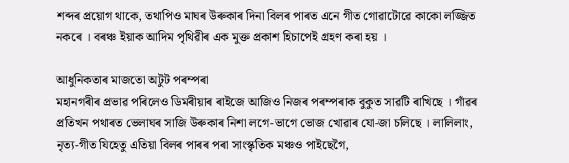শব্দৰ প্ৰয়োগ থাকে, তথাপিও মাঘৰ উৰুকাৰ দিনা বিলৰ পাৰত এনে গীত গোৱাটোৱে কাকো লজ্জিত নকৰে । বৰঞ্চ ইয়াক আদিম পৃথিৱীৰ এক মুক্ত প্ৰকাশ হিচাপেই গ্ৰহণ কৰা হয় ।

আধুনিকতাৰ মাজতো অটুট পৰম্পৰা
মহানগৰীৰ প্ৰভাৱ পৰিলেও ডিমৰীয়াৰ ৰাইজে আজিও নিজৰ পৰম্পৰাক বুকুত সাৱটি ৰাখিছে । গাঁৱৰ প্ৰতিখন পথাৰত ভেলাঘৰ সাজি উৰুকাৰ নিশা লগে-ভাগে ভোজ খোৱাৰ যো-জা চলিছে । লালিলাং, নৃত্য-গীত যিহেতু এতিয়া বিলৰ পাৰৰ পৰা সাংস্কৃতিক মঞ্চও পাইছেগৈ,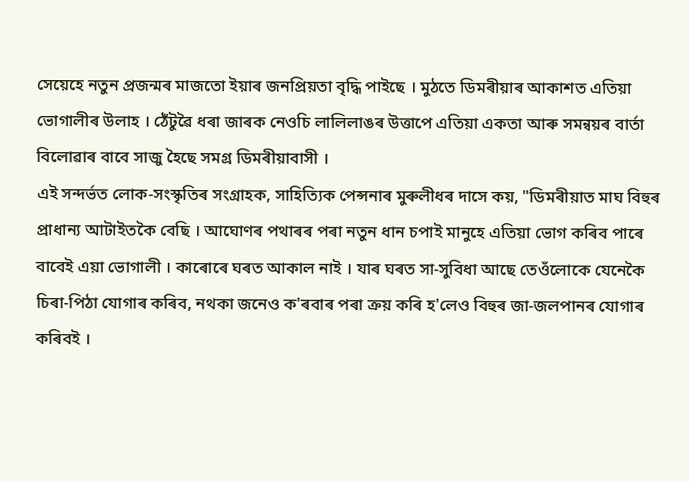সেয়েহে নতুন প্ৰজন্মৰ মাজতো ইয়াৰ জনপ্ৰিয়তা বৃদ্ধি পাইছে । মুঠতে ডিমৰীয়াৰ আকাশত এতিয়া ভোগালীৰ উলাহ । ঠেঁটুৱৈ ধৰা জাৰক নেওচি লালিলাঙৰ উত্তাপে এতিয়া একতা আৰু সমন্বয়ৰ বাৰ্তা বিলোৱাৰ বাবে সাজু হৈছে সমগ্ৰ ডিমৰীয়াবাসী ।
এই সন্দৰ্ভত লোক-সংস্কৃতিৰ সংগ্ৰাহক, সাহিত্যিক পেন্সনাৰ মুৰুলীধৰ দাসে কয়, "ডিমৰীয়াত মাঘ বিহুৰ প্ৰাধান্য আটাইতকৈ বেছি । আঘোণৰ পথাৰৰ পৰা নতুন ধান চপাই মানুহে এতিয়া ভোগ কৰিব পাৰে বাবেই এয়া ভোগালী । কাৰোৰে ঘৰত আকাল নাই । যাৰ ঘৰত সা-সুবিধা আছে তেওঁলোকে যেনেকৈ চিৰা-পিঠা যোগাৰ কৰিব, নথকা জনেও ক'ৰবাৰ পৰা ক্ৰয় কৰি হ'লেও বিহুৰ জা-জলপানৰ যোগাৰ কৰিবই ।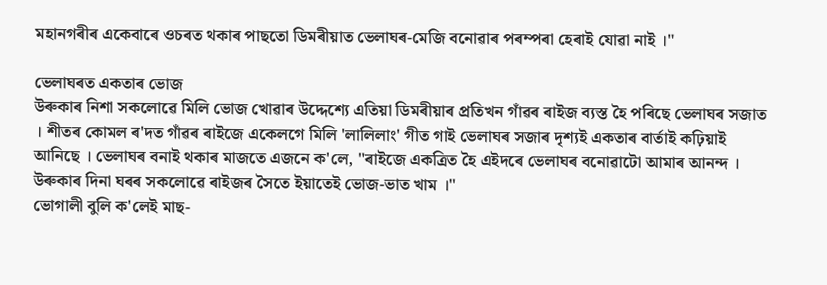মহানগৰীৰ একেবাৰে ওচৰত থকাৰ পাছতো ডিমৰীয়াত ভেলাঘৰ-মেজি বনোৱাৰ পৰম্পৰা হেৰাই যোৱা নাই ।"

ভেলাঘৰত একতাৰ ভোজ
উৰুকাৰ নিশা সকলোৱে মিলি ভোজ খোৱাৰ উদ্দেশ্যে এতিয়া ডিমৰীয়াৰ প্ৰতিখন গাঁৱৰ ৰাইজ ব্যস্ত হৈ পৰিছে ভেলাঘৰ সজাত । শীতৰ কোমল ৰ'দত গাঁৱৰ ৰাইজে একেলগে মিলি 'লালিলাং' গীত গাই ভেলাঘৰ সজাৰ দৃশ্যই একতাৰ বাৰ্তাই কঢ়িয়াই আনিছে । ভেলাঘৰ বনাই থকাৰ মাজতে এজনে ক'লে, "ৰাইজে একত্ৰিত হৈ এইদৰে ভেলাঘৰ বনোৱাটো আমাৰ আনন্দ । উৰুকাৰ দিনা ঘৰৰ সকলোৱে ৰাইজৰ সৈতে ইয়াতেই ভোজ-ভাত খাম ।"
ভোগালী বুলি ক'লেই মাছ-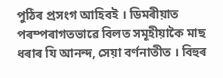পুঠিৰ প্ৰসংগ আহিবই । ডিমৰীয়াত পৰম্পৰাগতভাৱে বিলত সমূহীয়াকৈ মাছ ধৰাৰ যি আনন্দ, সেয়া বৰ্ণনাতীত । বিহুৰ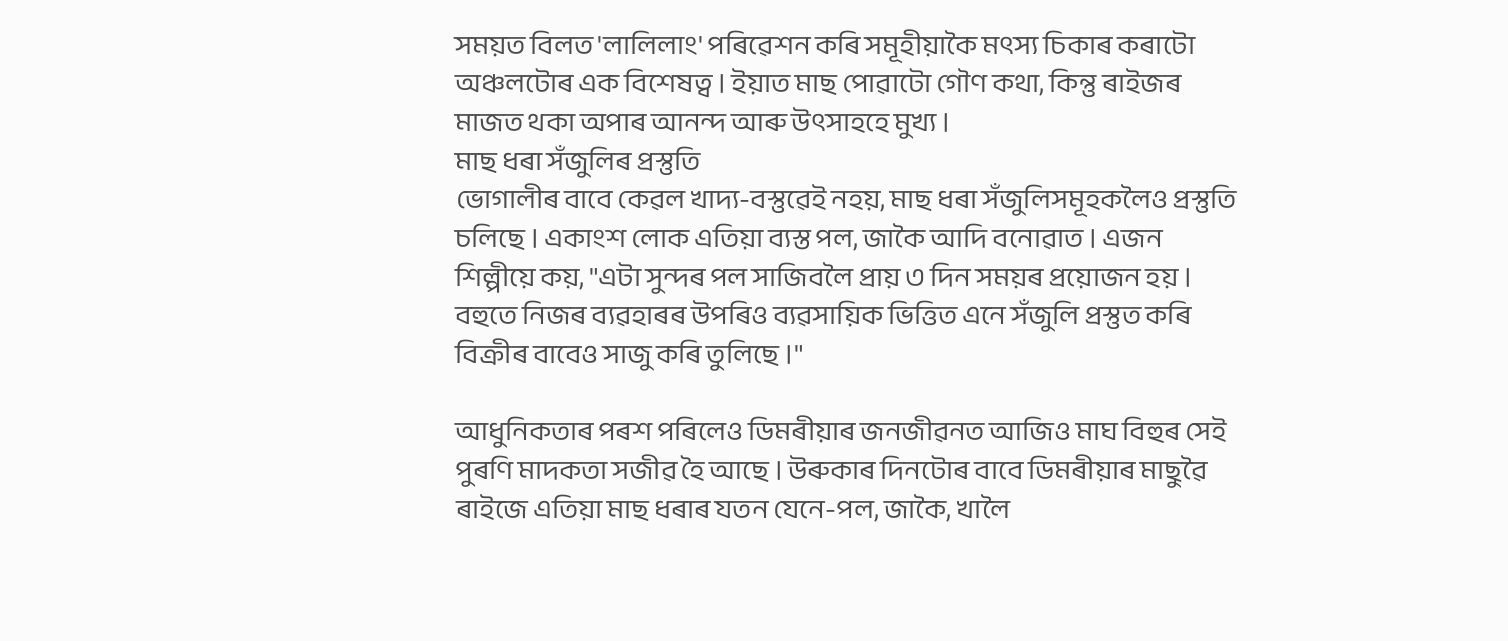সময়ত বিলত 'লালিলাং' পৰিৱেশন কৰি সমূহীয়াকৈ মৎস্য চিকাৰ কৰাটো অঞ্চলটোৰ এক বিশেষত্ব । ইয়াত মাছ পোৱাটো গৌণ কথা, কিন্তু ৰাইজৰ মাজত থকা অপাৰ আনন্দ আৰু উৎসাহহে মুখ্য ।
মাছ ধৰা সঁজুলিৰ প্ৰস্তুতি
ভোগালীৰ বাবে কেৱল খাদ্য-বস্তুৱেই নহয়, মাছ ধৰা সঁজুলিসমূহকলৈও প্ৰস্তুতি চলিছে । একাংশ লোক এতিয়া ব্যস্ত পল, জাকৈ আদি বনোৱাত । এজন শিল্পীয়ে কয়, "এটা সুন্দৰ পল সাজিবলৈ প্ৰায় ৩ দিন সময়ৰ প্ৰয়োজন হয় । বহুতে নিজৰ ব্যৱহাৰৰ উপৰিও ব্যৱসায়িক ভিত্তিত এনে সঁজুলি প্ৰস্তুত কৰি বিক্ৰীৰ বাবেও সাজু কৰি তুলিছে ।"

আধুনিকতাৰ পৰশ পৰিলেও ডিমৰীয়াৰ জনজীৱনত আজিও মাঘ বিহুৰ সেই পুৰণি মাদকতা সজীৱ হৈ আছে । উৰুকাৰ দিনটোৰ বাবে ডিমৰীয়াৰ মাছুৱৈ ৰাইজে এতিয়া মাছ ধৰাৰ যতন যেনে-পল, জাকৈ, খালৈ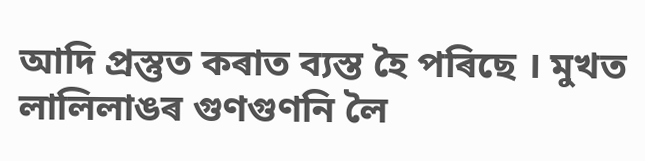আদি প্ৰস্তুত কৰাত ব্যস্ত হৈ পৰিছে । মুখত লালিলাঙৰ গুণগুণনি লৈ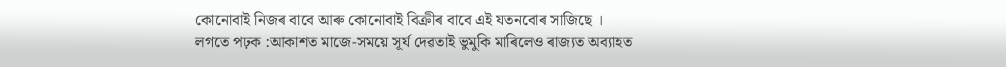কোনোবাই নিজৰ বাবে আৰু কোনোবাই বিক্ৰীৰ বাবে এই যতনবোৰ সাজিছে ।
লগতে পঢ়ক :আকাশত মাজে-সময়ে সূৰ্য দেৱতাই ভুমুকি মাৰিলেও ৰাজ্যত অব্যাহত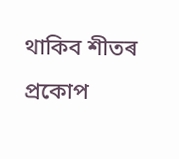থাকিব শীতৰ প্ৰকোপ